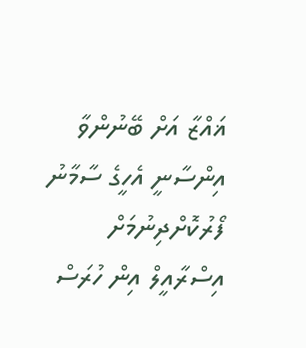ޣައްޒާ އަށް ބޭނުންވާ އިންސާނީ އެހީގެ ސާމާނު ފޯރުކޮށްދިނުމަށް އިސްރާއީލް އިން ހުރަސް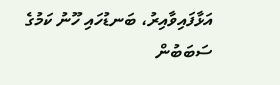އަޅާފައިވާއިރު، ބަނޑުހައި ހޫނު ކަމުގެ ސަބަބުން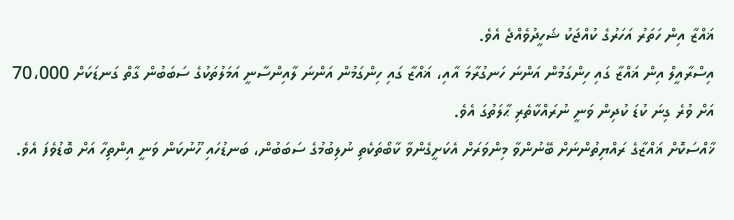ޣައްޒާ އިން ހަތަރު އަހަރުގެ ކުއްޖަކު ޝަހީދުވެއްޖެ އެވެ.
އިސްރާއީލް އިން ޣައްޒާ ގައި ހިންގަމުން އަންނަ ހަނގުރާމަ އާއި، ޣައްޒާ ގައި ހިންގަމުން އަންނަ ލާއިންސާނީ އަމަލުތަކުގެ ސަބަބުން ގާތް ގަނޑަކަށް 70،000 އަށް ވުރެ ގިނަ ކުޑަ ކުދިން ވަނީ ނުރައްކާތެރި ޙާލަތުގަ އެވެ.
ޚާއްސަކޮށް ޣައްޒާގެ ރައްޔިތުންނަށް ބޭނުންވާ މިންވަރަށް އެކަށީގެންވާ ކާބޯތަކެތި ނުލިބުމުގެ ސަބަބުން، ބަނޑުހައި ހޫނުކަން ވަނީ އިންތިހާ އަށް ބޮޑުވެފަ އެވެ.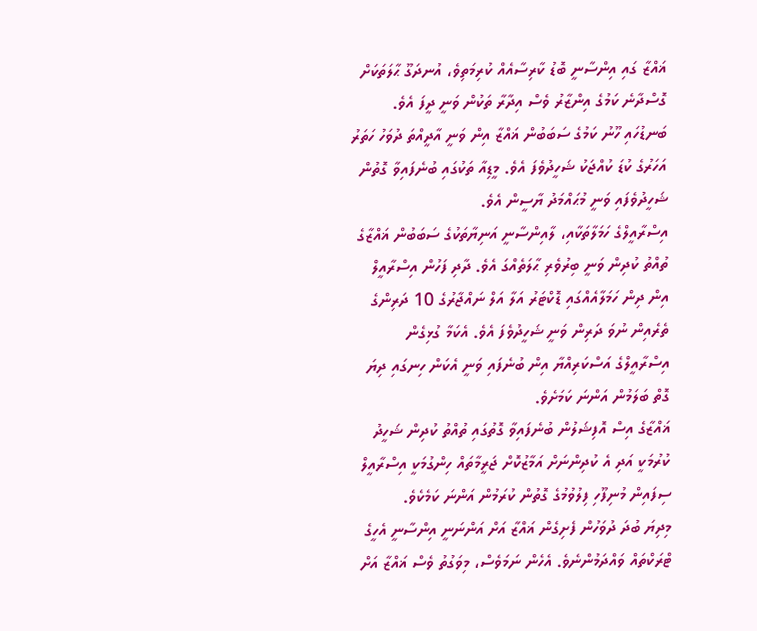ޣައްޒާ ގައި އިންސާނީ ބޮޑު ކާރިސާއެއް ކުރިމަތިވެ، އުނދަގޫ ޙާލަތަކަށް ގޮސްދާނެ ކަމުގެ އިންޒާރު ވެސް އިދާރާ ތަކުން ވަނީ ދީފަ އެވެ.
ބަނޑުހައި ހޫނު ކަމުގެ ސަބަބުން ޣައްޒާ އިން ވަނީ އާދީއްތަ ދުވަހު ހަތަރު އަހަރުގެ ކުޑަ ކުއްޖަކު ޝަހީދުވެފަ އެވެ. މީޑިއާ ތަކުގައި ބުނެފައިވާ ގޮތުން ޝަހީދުވެފައި ވަނީ މުޙައްމަދު ޔާސީން އެވެ.
އިސްރާއީލްގެ ހަމަލާތަކާއި، ލާއިންސާނީ އަނިޔާތަކުގެ ސަބަބުން ޣައްޒާގެ ތުއްތު ކުދިން ވަނީ ބިރުވެރި ޙާލަތެއްގަ އެވެ. ދާދި ފަހުން އިސްރާއީލް އިން ދިން ހަމަލާއެއްގައި ޑޮކްޓަރު އަލާ އަލް ނައްޖާރުގެ 10 ދަރިންގެ ތެރެއިން ނުވަ ދަރިން ވަނީ ޝަހީދުވެފަ އެވެ. އެކަމާ ގުޅިގެން އިސްރާއީލްގެ އަސްކަރިއްޔާ އިން ބުނެފައި ވަނީ އެކަން ހިނގައި ދިޔަ ގޮތް ބަލަމުން އަންނަ ކަމަށެވެ.
ޣައްޒާގެ އިސް އޮފިޝަލުން ބުނެފައިވާ ގޮތުގައި ތުއްތު ކުދިން ޝަހީދު ކުރުމަކީ އަދި އެ ކުދިންނަށް އަމާޒުކޮށް ޖަރީމާތައް ހިންގުމަކީ އިސްރާއީލް ސިފައިން މުނިފޫހި ފިލުވުމުގެ ގޮތުން ކުރަމުން އަންނަ ކަމެކެވެ.
މިދިޔަ ބުދަ ދުވަހުން ފެށިގެން ޣައްޒާ އަށް އަންނަނީ އިންސާނީ އެހީގެ ޓްރަކްތައް ވައްދަމުންނެވެ. އެހެން ނަމަވެސް، މިވަގުތު ވެސް ޣައްޒާ އަށް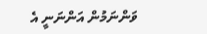ވަންނަމުން އަންނަނީ އެ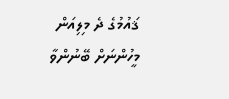ޤައުމުގެ ދެ މިލިއަން މީހުންނަށް ބޭނުންވާ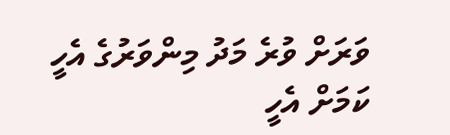ވަރަށް ވުރެ މަދު މިންވަރުގެ އެހީ ކަމަށް އެހީ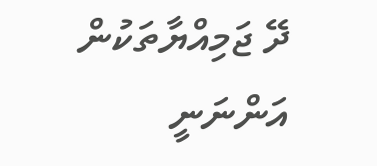ދޭ ޖަމިއްޔާތަކުން އަންނަނީ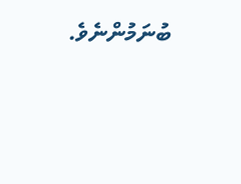ބުނަމުންނެވެ.